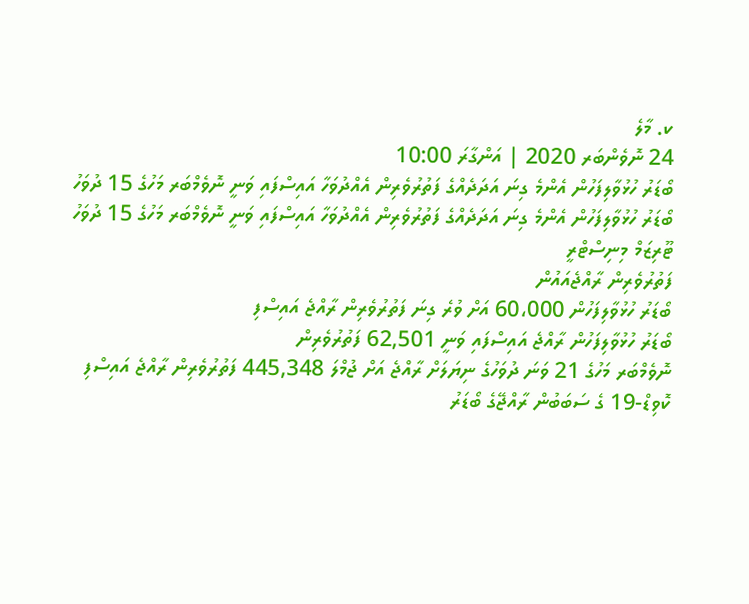ކ. މާލެ
24 ނޮވެންބަރ 2020 | އަންގާރަ 10:00
ބޯޑަރު ހުޅުވާލިފަހުން އެންމެ ގިނަ އަދަދެއްގެ ފަތުރުވެރިން އެއްދުވަހާ އައިސްފައި ވަނީ ނޮވެމްބަރ މަހުގެ 15 ދުވަހު
ބޯޑަރު ހުޅުވާލިފަހުން އެންމެ ގިނަ އަދަދެއްގެ ފަތުރުވެރިން އެއްދުވަހާ އައިސްފައި ވަނީ ނޮވެމްބަރ މަހުގެ 15 ދުވަހު
ޓޫރިޒަމް މިނިސްޓްރީ
ފަތުރުވެރިން ރާއްޖެއައުން
ބޯޑަރު ހުޅުވާލިފަހުން 60،000 އަށް ވުރެ ގިނަ ފަތުރުވެރިން ރާއްޖެ އައިސްފި
ބޯޑަރު ހުޅުވާލިފަހުން ރާއްޖެ އައިސްފައި ވަނީ 62,501 ފަތުރުވެރިން
ނޮވެމްބަރ މަހުގެ 21 ވަނަ ދުވަހުގެ ނިޔަލަށް ރާއްޖެ އަށް ޖުމްލަ 445,348 ފަތުރުވެރިން ރާއްޖެ އައިސްފި
ކޮވިޑް-19 ގެ ސަބަބުން ރާއްޖޭގެ ބޯޑަރު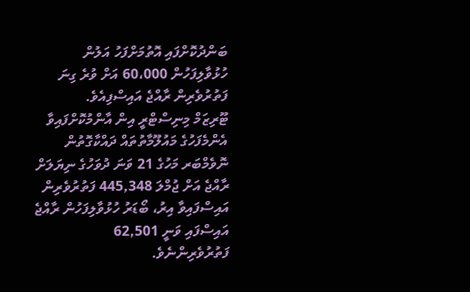ބަންދުކޮށްފައި އޮތުމަށްފަހު އަލުން ހުޅުވާލިފަހުން 60،000 އަށް ވުރެ ގިނަ ފަތުރުވެރިން ރާއްޖެ އައިސްފިއެވެ.
ޓޫރިޒަމް މިނިސްޓްރީ އިން އާންމުކޮށްފައިވާ އެންމެފަހުގެ މައުލޫމާތުތައް ދައްކާގޮތުން ނޮވެމްބަރ މަހުގެ 21 ވަނަ ދުވަހުގެ ނިޔަލަށް ރާއްޖެ އަށް ޖުމްލަ 445,348 ފަތުރުވެރިން އައިސްފައިވާ އިރު، ބޯޑަރު ހުޅުވާލިފަހުން ރާއްޖެ އައިސްފައި ވަނީ 62,501 ފަތުރުވެރިންނެވެ.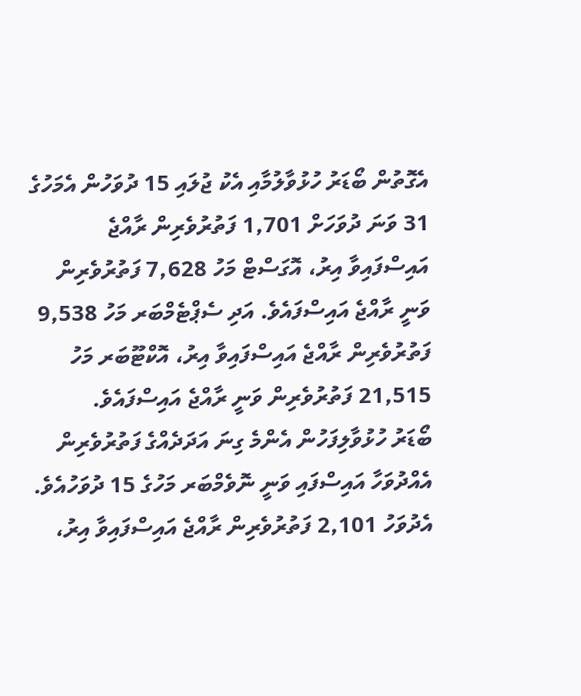އެގޮތުން ބޯޑަރު ހުޅުވާލުމާއި އެކު ޖުލައި 15 ދުވަހުން އެމަހުގެ 31 ވަނަ ދުވަހަށް 1,701 ފަތުރުވެރިން ރާއްޖެ އައިސްފައިވާ އިރު، އޮގަސްޓް މަހު 7,628 ފަތުރުވެރިން ވަނީ ރާއްޖެ އައިސްފައެވެ. އަދި ސެޕްޓެމްބަރ މަހު 9,538 ފަތުރުވެރިން ރާއްޖެ އައިސްފައިވާ އިރު، އޮކްޓޫބަރ މަހު 21,515 ފަތުރުވެރިން ވަނީ ރާއްޖެ އައިސްފައެވެ.
ބޯޑަރު ހުޅުވާލިފަހުން އެންމެ ގިނަ އަދަދެއްގެ ފަތުރުވެރިން އެއްދުވަހާ އައިސްފައި ވަނީ ނޮވެމްބަރ މަހުގެ 15 ދުވަހުއެވެ. އެދުވަހު 2,101 ފަތުރުވެރިން ރާއްޖެ އައިސްފައިވާ އިރު،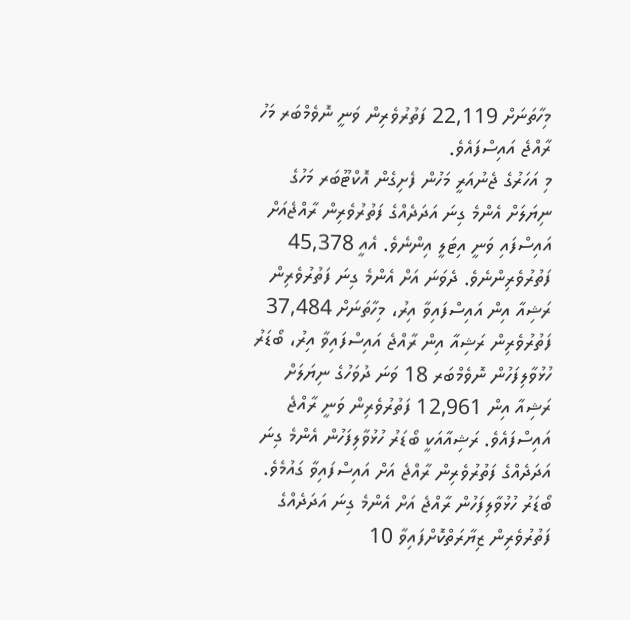މިހާތަނަށް 22,119 ފަތުރުވެރިން ވަނީ ނޮވެމްބަރ މަހު ރާއްޖެ އައިސްފައެވެ.
މި އަހަރުގެ ޖެނުއަރީ މަހުން ފެށިގެން އޮކްޓޫބަރ މަހުގެ ނިޔަލަށް އެންމެ ގިނަ އަދަދެއްގެ ފަތުރުވެރިން ރާއްޖެއަށް އައިސްފައި ވަނީ އިޓަލީ އިންނެވެ. އެއީ 45,378 ފަތުރުވެރިންނެވެ. ދެވަނަ އަށް އެންމެ ގިނަ ފަތުރުވެރިން ރަޝިއާ އިން އައިސްފައިވާ އިރު، މިހާތަނަށް 37,484 ފަތުރުވެރިން ރަޝިއާ އިން ރާއްޖެ އައިސްފައިވާ އިރު، ބޯޑަރު ހުޅުވާލިފަހުން ނޮވެމްބަރ 18 ވަނަ ދުވަހުގެ ނިޔަލަށް ރަޝިއާ އިން 12,961 ފަތުރުވެރިން ވަނީ ރާއްޖެ އައިސްފައެވެ. ރަޝިއާއަކީ ބޯޑަރު ހުޅުވާލިފަހުން އެންމެ ގިނަ އަދަދެއްގެ ފަތުރުވެރިން ރާއްޖެ އަށް އައިސްފައިވާ ގައުމެވެ.
ބޯޑަރު ހުޅުވާލިފަހުން ރާއްޖެ އަށް އެންމެ ގިނަ އަދަދެއްގެ ފަތުރުވެރިން ޒިޔާރަތްކޮށްފައިވާ 10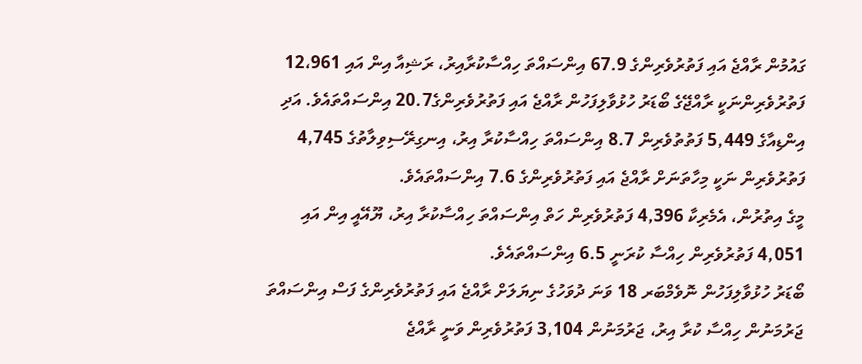ގައުމުން ރާއްޖެ އައި ފަތުރުވެރިންގެ 67.9 އިންސައްތަ ހިއްސާކުރާއިރު، ރަޝިއާ އިން އައި 12،961 ފަތުރުވެރިންނަކީ ރާއްޖޭގެ ބޯޑަރު ހުޅުވާލިފަހުން ރާއްޖެ އައި ފަތުރުވެރިންގެ20.7 އިންސައްތައެވެ. އަދި އިންޑިއާގެ 5,449 ފަތުތުވެރިން 8.7 އިންސައްތަ ހިއްސާކުރާ އިރު، އިނގިރޭސިވިލާތުގެ 4,745 ފަތުރުވެރިން ނަކީ މިހާތަނަށް ރާއްޖެ އައި ފަތުރުވެރިންގެ 7.6 އިންސައްތައެވެ.
މީގެ އިތުރުން، އެމެރިކާ 4,396 ފަތުރުވެރިން ހަތް އިންސައްތަ ހިއްސާކުރާ އިރު، ޔޫއޭއީ އިން އައި 4,051 ފަތުރުވެރިން ހިއްސާ ކުރަނީ 6.5 އިންސައްތައެވެ.
ބޯޑަރު ހުޅުވާލިފަހުން ނޮވެމްބަރ 18 ވަނަ ދުވަހުގެ ނިޔަލަށް ރާއްޖެ އައި ފަތުރުވެރިންގެ ފަސް އިންސައްތަ ޖަރުމަނުން ހިއްސާ ކުރާ އިރު، ޖަރުމަނުން 3,104 ފަތުރުވެރިން ވަނީ ރާއްޖެ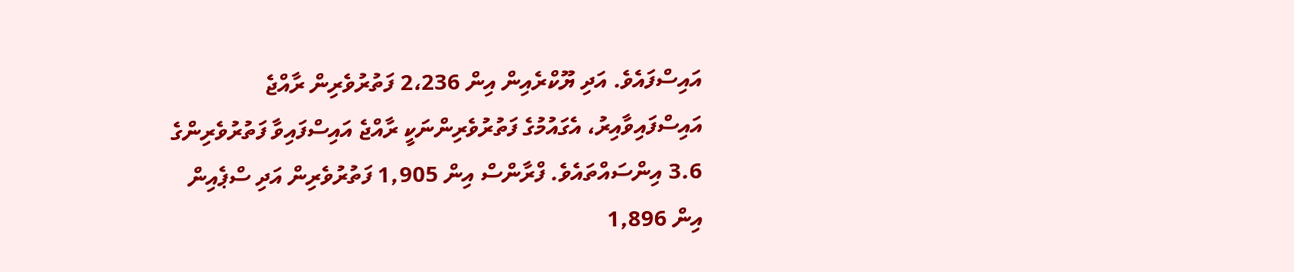އައިސްފައެވެ. އަދި ޔޫކްރެއިން އިން 2،236 ފަތުރުވެރިން ރާއްޖެ އައިސްފައިވާއިރު، އެގައުމުގެ ފަތުރުވެރިންނަކީ ރާއްޖެ އައިސްފައިވާ ފަތުރުވެރިންގެ 3.6 އިންސައްތައެވެ. ފްރާންސް އިން 1,905 ފަތުރުވެރިން އަދި ސްޕެއިން އިން 1,896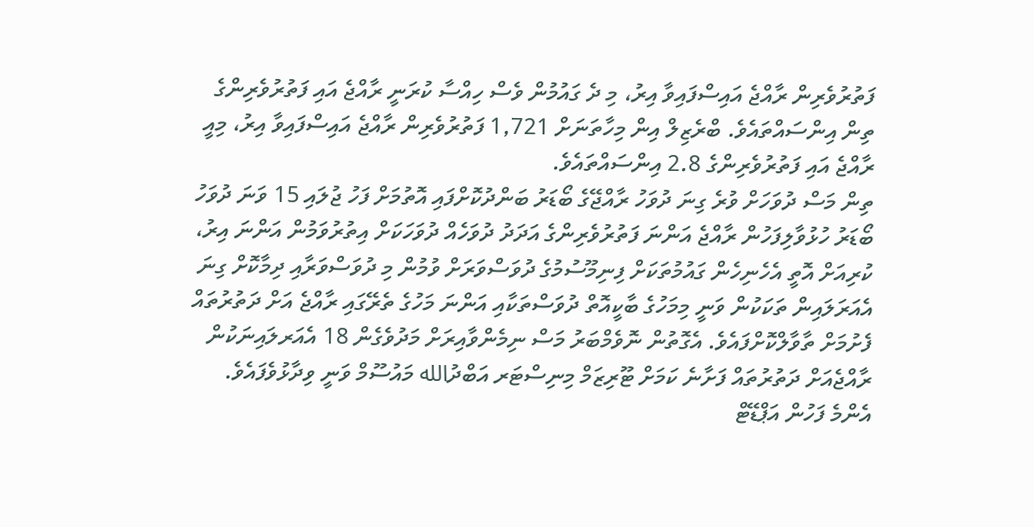ފަތުރުވެރިން ރާއްޖެ އައިސްފައިވާ އިރު، މި ދެ ގައުމުން ވެސް ހިއްސާ ކުރަނީ ރާއްޖެ އައި ފަތުރުވެރިންގެ ތިން އިންސައްތައެވެ. ބްރެޒިލް އިން މިހާތަނަށް 1,721 ފަތުރުވެރިން ރާއްޖެ އައިސްފައިވާ އިރު، މިއީ ރާއްޖެ އައި ފަތުރުވެރިންގެ 2.8 އިންސައްތައެވެ.
ތިން މަސް ދުވަހަށް ވުރެ ގިނަ ދުވަހު ރާއްޖޭގެ ބޯޑަރު ބަންދުކޮށްފައި އޮތުމަށް ފަހު ޖުލައި 15 ވަނަ ދުވަހު ބޯޑަރު ހުޅުވާލިފަހުން ރާއްޖެ އަންނަ ފަތުރުވެރިންގެ އަދަދު ދުވަހެއް ދުވަހަކަށް އިތުރުވަމުން އަންނަ އިރު، ކުރިއަށް އޮތީ އެހެނިހެން ގައުމުތަކަށް ފިނިމޫސުމުގެ ދުވަސްވަރަށް ވުމުން މި ދުވަސްވަރާއި ދިމާކޮށް ގިނަ އެއަރަލައިން ތަކަކުން ވަނީ މިމަހުގެ ބާކީއޮތް ދުވަސްތަކާއި އަންނަ މަހުގެ ތެރޭގައި ރާއްޖެ އަށް ދަތުރުތައް ފެށުމަށް ތާވާލްކޮށްފައެވެ. އެގޮތުން ނޮވެމްބަރު މަސް ނިމެންވާއިރަށް މަދުވެގެން 18 އެއަރލައިނަކުން ރާއްޖެއަށް ދަތުރުތައް ފަށާނެ ކަމަށް ޓޫރިޒަމް މިނިސްޓަރ އަބްދުالله މައުސޫމް ވަނީ ވިދާޅުވެފައެވެ.
އެންމެ ފަހުން އަޕްޑޭޓް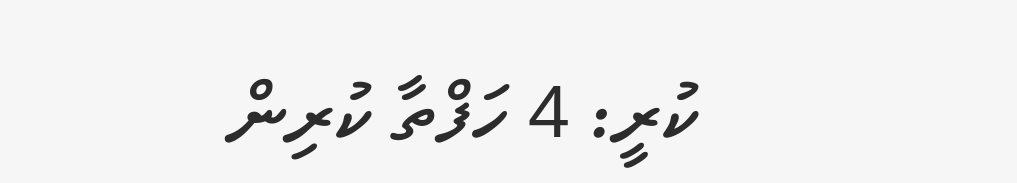ކުރީ: 4 ހަފްތާ ކުރިން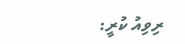ރިވިއު ކުރީ: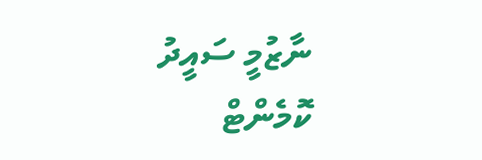ނާޒުމީ ސައީދު
ކޮމެންޓް